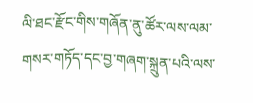ལི་ཐང་རྫོང་གིས་གཞོན་ནུ་ཚོར་ལས་ལམ་གསར་གཏོད་དང་བྱ་གཞག་སྐྲུན་པའི་ལས་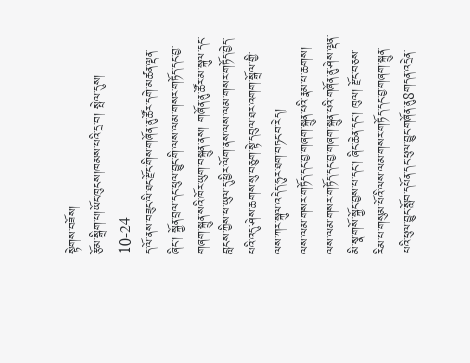སྟེགས་བཟོས།
རྩོམ་སྒྲིག་པ།ཡོང་ཁུངས།ཁམས་པའི་དྲ་བ། སྤེལ་དུས། 10-24
ད་ལོ་ནས་བཟུང་ལི་ཐང་རྫོང་གིས་གཞོན་ནུ་ཚོར་དགེ་མཚན་ལྡན་ཞིང་། སྐྱོན་བྲལ་དང་ཕུལ་བྱུང་གི་ལས་ལམ་གསར་གཏོད་དང་བྱ་གཞག་སྐྲུན་སའི་ཁོར་ཡུག་བསྐྲུན་ནས། གཞོན་ནུ་ཚོར་མ་སྐུལ་དང་བླངས་ཀྱིས་ཕ་ཡུལ་དུ་ཕྱིར་ལོག་ནས་ལས་ལམ་གསར་གཏོད་བྱེད་པའི་འདུ་ཤེས་ཆགས་སུ་བཅུག་སྟེ་དབུལ་ཐར་འགག་སྒྲོལ་གྱི་ལས་ཀར་སྐུལ་འདེད་ཧུར་ཐག་བཏང་བ་རེད།
ལས་ལམ་གསར་གཏོད་དང་བྱ་གཞག་སྐྲུན་པའི་རྣམ་པ་ཆགས། ལས་ལམ་གསར་གཏོད་དང་བྱ་གཞག་སྐྲུན་པའི་གཞོན་ནུ་ཤེས་ལྡན་མི་སྣ་གསོ་སྐྱོང་བྱས་པ་དང་། ཞིང་ཆེན་དང་། ཁུལ། རྫོང་བཅས་རིམ་པ་གསུམ་པོའི་ལས་ལམ་གསར་གཏོད་དང་བྱ་གཞག་སྐྲུན་པའི་ཕུལ་བྱུང་སློབ་དཔོན་དང་ཕུལ་བྱུང་གཞོན་ནུ8གདན་འདྲེན་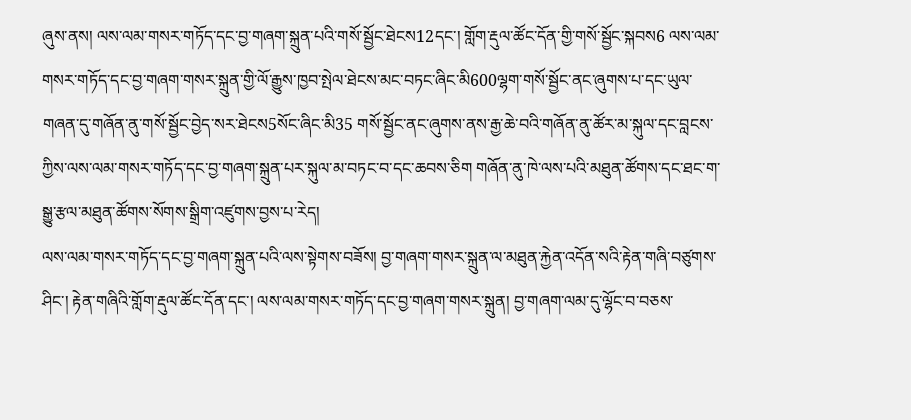ཞུས་ནས། ལས་ལམ་གསར་གཏོད་དང་བྱ་གཞག་སྐྲུན་པའི་གསོ་སྦྱོང་ཐེངས12དང་། གློག་རྡུལ་ཚོང་དོན་གྱི་གསོ་སྦྱོང་སྐབས6 ལས་ལམ་གསར་གཏོད་དང་བྱ་གཞག་གསར་སྐྲུན་གྱི་ལོ་རྒྱུས་ཁྱབ་སྤེལ་ཐེངས་མང་བཏང་ཞིང་མི600ལྷག་གསོ་སྦྱོང་ནང་ཞུགས་པ་དང་ཡུལ་གཞན་དུ་གཞོན་ནུ་གསོ་སྦྱོང་བྱེད་སར་ཐེངས5སོང་ཞིང་མི35 གསོ་སྦྱོང་ནང་ཞུགས་ནས་རྒྱ་ཆེ་བའི་གཞོན་ནུ་ཚོར་མ་སྐུལ་དང་བླངས་ཀྱིས་ལས་ལམ་གསར་གཏོད་དང་བྱ་གཞག་སྐྲུན་པར་སྐུལ་མ་བཏང་བ་དང་ཆབས་ཅིག གཞོན་ནུ་ཁེ་ལས་པའི་མཐུན་ཚོགས་དང་ཐང་ག་སྒྱུ་རྩལ་མཐུན་ཚོགས་སོགས་སྒྲིག་འཛུགས་བྱས་པ་རེད།
ལས་ལམ་གསར་གཏོད་དང་བྱ་གཞག་སྐྲུན་པའི་ལས་སྟེགས་བཟོས། བྱ་གཞག་གསར་སྐྲུན་ལ་མཐུན་རྐྱེན་འདོན་སའི་རྟེན་གཞི་བཙུགས་ཤིང་། རྟེན་གཞིའི་གློག་རྡུལ་ཚོང་དོན་དང་། ལས་ལམ་གསར་གཏོད་དང་བྱ་གཞག་གསར་སྐྲུན། བྱ་གཞག་ལམ་དུ་ལྷོང་བ་བཅས་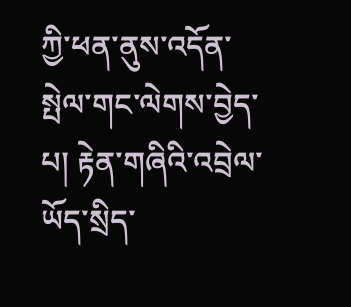ཀྱི་ཕན་ནུས་འདོན་སྤེལ་གང་ལེགས་བྱེད་པ། རྟེན་གཞིའི་འབྲེལ་ཡོད་སྲིད་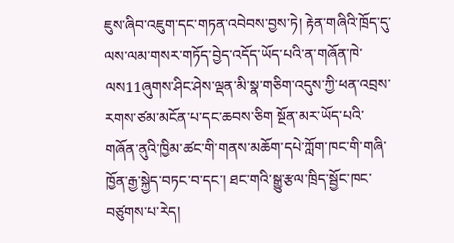ཇུས་ཞིབ་འཇུག་དང་གཏན་འབེབས་བྱས་ཏེ། རྟེན་གཞིའི་ཁྲོད་དུ་ལས་ལམ་གསར་གཏོད་བྱེད་འདོད་ཡོད་པའི་ན་གཞོན་ཁེ་ལས11ཞུགས་ཤིང་ཤེས་ལྡན་མི་སྣ་གཅིག་འདུས་ཀྱི་ཕན་འབྲས་རགས་ཙམ་མངོན་པ་དང་ཆབས་ཅིག སྔོན་མར་ཡོད་པའི་གཞོན་ནུའི་ཁྱིམ་ཚང་གི་གནས་མཆོག་དཔེ་ཀློག་ཁང་གི་གཞི་ཁྱོན་རྒྱ་སྐྱེད་བཏང་བ་དང་། ཐང་གའི་སྒྱུ་རྩལ་ཁྲིད་སྦྱོང་ཁང་བཙུགས་པ་རེད།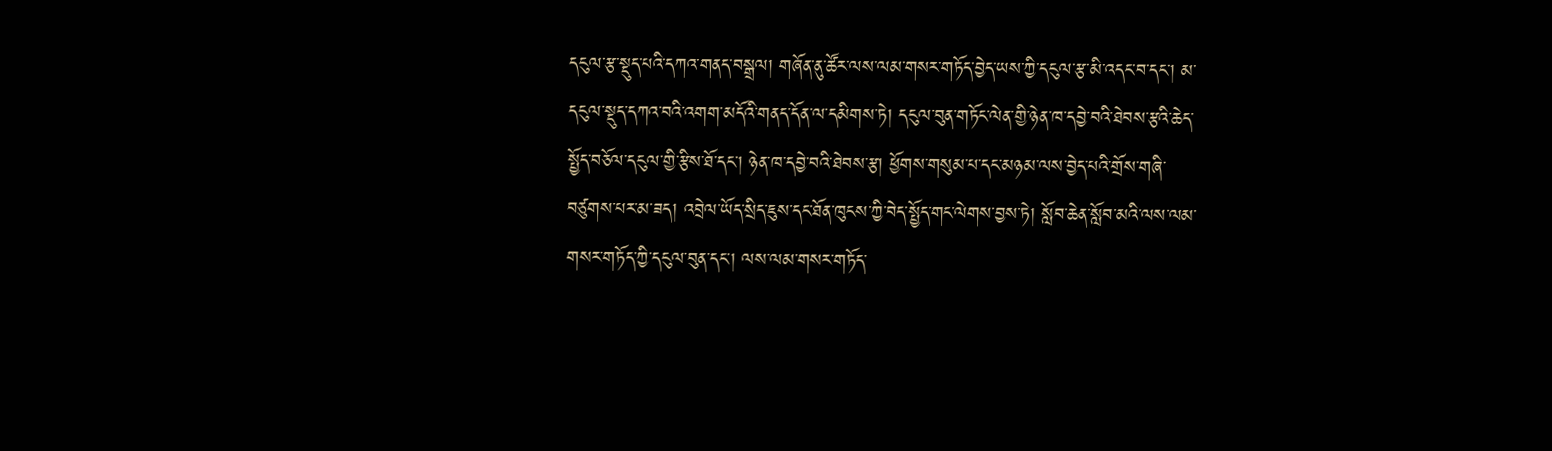དངུལ་རྩ་སྡུད་པའི་དཀའ་གནད་བསྒྲལ། གཞོན་ནུ་ཚོར་ལས་ལམ་གསར་གཏོད་བྱེད་ཡས་ཀྱི་དངུལ་རྩ་མི་འདང་བ་དང་། མ་དངུལ་སྡུད་དཀའ་བའི་འགག་མདོའི་གནད་དོན་ལ་དམིགས་ཏེ། དངུལ་བུན་གཏོང་ལེན་གྱི་ཉེན་ཁ་དབྱེ་བའི་ཐེབས་རྩའི་ཆེད་སྤྱོད་བཅོལ་དངུལ་གྱི་རྩིས་ཐོ་དང་། ཉེན་ཁ་དབྱེ་བའི་ཐེབས་རྩ། ཕྱོགས་གསུམ་པ་དང་མཉམ་ལས་བྱེད་པའི་གྲོས་གཞི་བཙུགས་པར་མ་ཟད། འབྲེལ་ཡོད་སྲིད་ཇུས་དང་ཐོན་ཁུངས་ཀྱི་བེད་སྤྱོད་གང་ལེགས་བྱས་ཏེ། སློབ་ཆེན་སློབ་མའི་ལས་ལམ་གསར་གཏོད་ཀྱི་དངུལ་བུན་དང་། ལས་ལམ་གསར་གཏོད་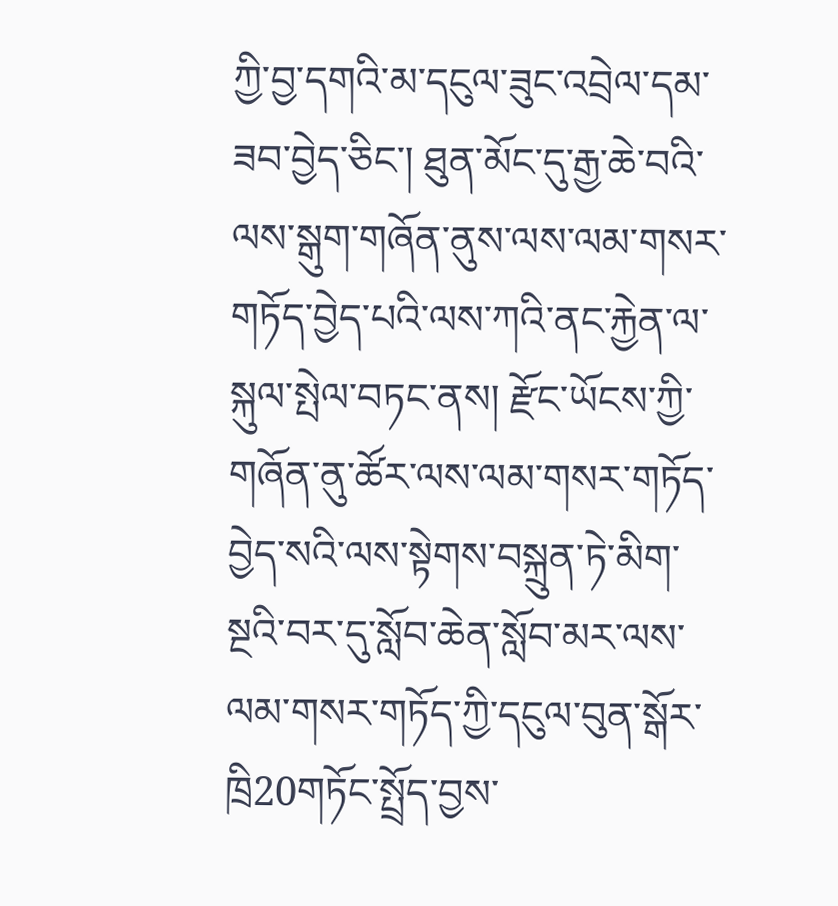ཀྱི་བྱ་དགའི་མ་དངུལ་ཟུང་འབྲེལ་དམ་ཟབ་བྱེད་ཅིང་། ཐུན་མོང་དུ་རྒྱ་ཆེ་བའི་ལས་སྒུག་གཞོན་ནུས་ལས་ལམ་གསར་གཏོད་བྱེད་པའི་ལས་ཀའི་ནང་རྐྱེན་ལ་སྐུལ་སྤེལ་བཏང་ནས། རྫོང་ཡོངས་ཀྱི་གཞོན་ནུ་ཚོར་ལས་ལམ་གསར་གཏོད་བྱེད་སའི་ལས་སྟེགས་བསྐྲུན་ཏེ་མིག་སྔའི་བར་དུ་སློབ་ཆེན་སློབ་མར་ལས་ལམ་གསར་གཏོད་ཀྱི་དངུལ་བུན་སྒོར་ཁྲི20གཏོང་སྤྲོད་བྱས་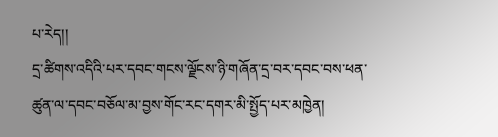པ་རེད།།
དྲ་ཚིགས་འདིའི་པར་དབང་གངས་ལྗོངས་ཉི་གཞོན་དྲ་བར་དབང་བས་ཕན་ཚུན་ལ་དབང་བཅོལ་མ་བྱས་གོང་རང་དགར་མི་སྤྱོད་པར་མཁྱེན།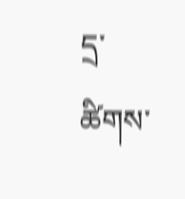དྲ་ཚིགས་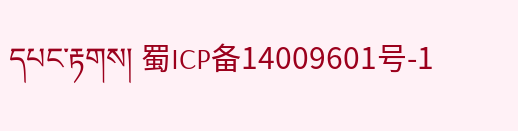དཔང་རྟགས། 蜀ICP备14009601号-1